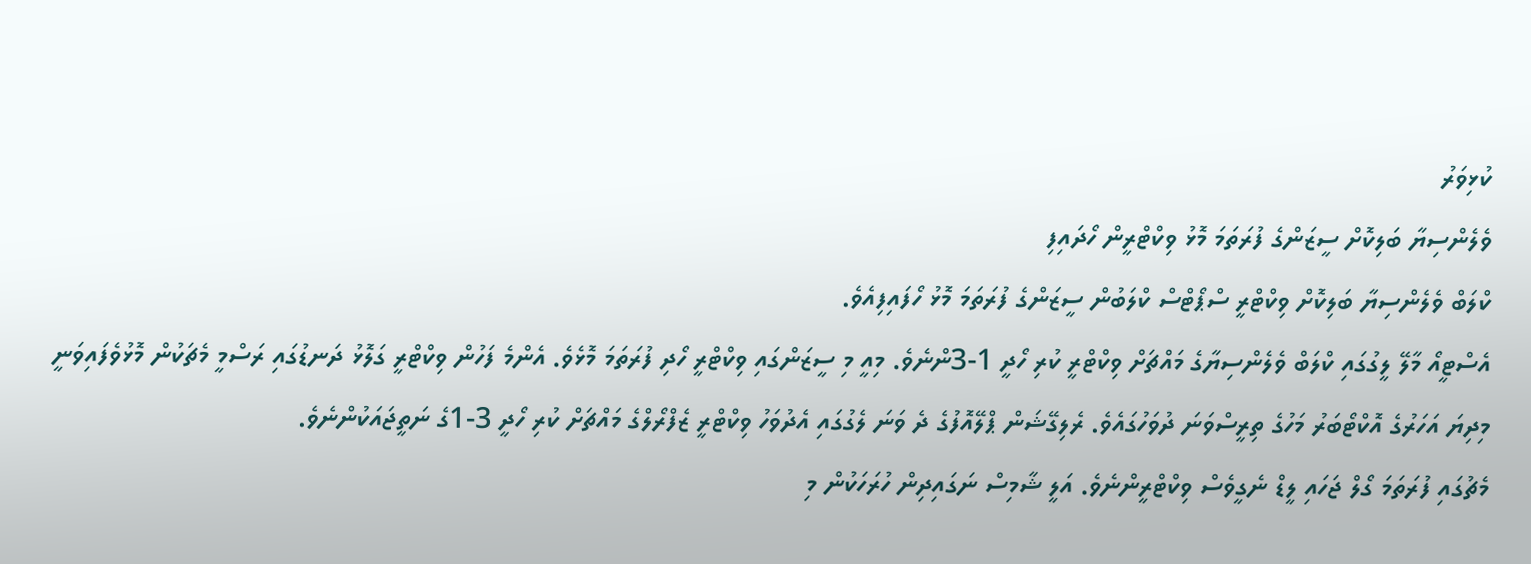ކުޅިވަރު
ވެލެންސިޔާ ބަލިކޮށް ސީޒަންގެ ފުރަތަމަ މޮޅު ވިކްޓްރީން ހޯދައިފި
ކްލަބް ވެލެންސިޔާ ބަލިކޮށް ވިކްޓްރީ ސްޕޯޓްސް ކްލަބުން ސީޒަންގެ ފުރަތަމަ މޮޅު ހޯފައިފިއެވެ.
އެސްޓީއޯ މާލޭ ލީގުގައި ކްލަބް ވެލެންސިޔާގެ މައްޗަށް ވިކްޓްރީ ކުރި ހޯދީ 1-3ންނެވެ. މިއީ މި ސީޒަންގައި ވިކްޓްރީ ހޯދި ފުރަތަމަ މޮޅެވެ. އެންމެ ފަހުން ވިކްޓްރީ ގަލޮޅު ދަނޑުގައި ރަސްމީ މެޗަކުން މޮޅުވެފައިވަނީ މިދިޔަ އަހަރުގެ އޮކްޓޯބަރު މަހުގެ ތިރީސްވަނަ ދުވަހުގައެވެ. ރެލިގޭޝަން ޕްލޭއޮފުގެ ދެ ވަނަ ލެގުގައި އެދުވަހު ވިކްޓްރީ ޒެފްރޯލްގެ މައްޗަށް ކުރި ހޯދީ 3-1ގެ ނަތީޖައަކުންނެވެ.
މެޗުގައި ފުރަތަމަ ގޯލް ޖަހައި ލީޑް ނެގީވެސް ވިކްޓްރީންނެވެ. އަލީ ޝާމިސް ނަގައިދިން ހުރަހަކުން މި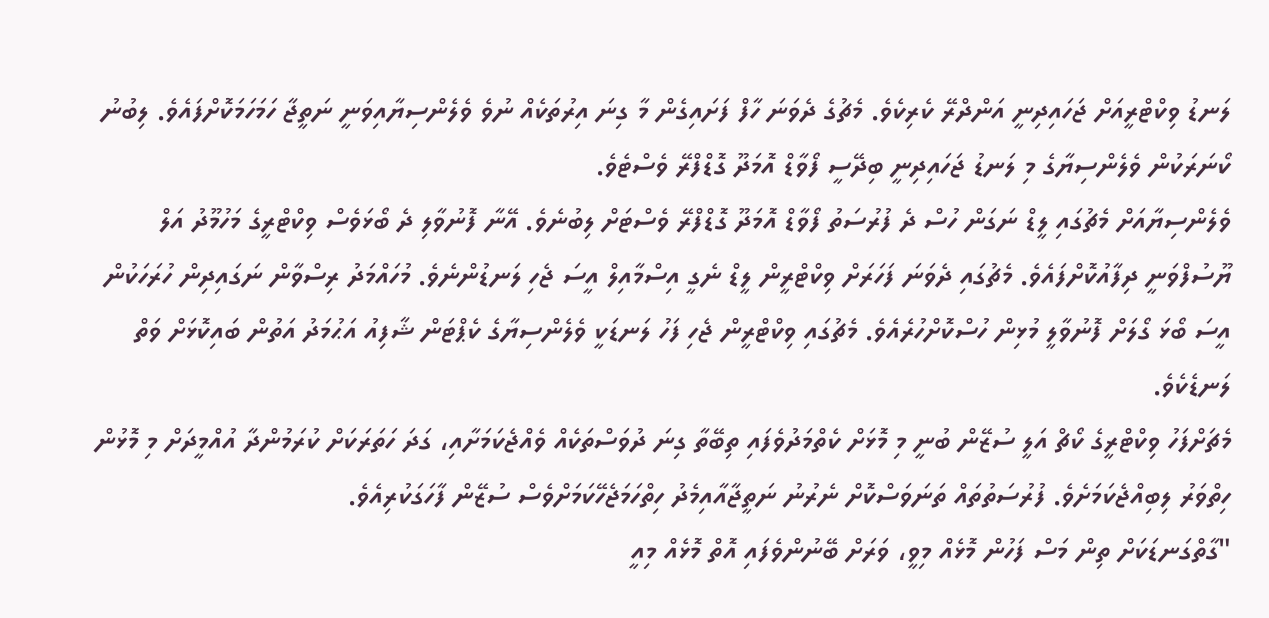ލަނޑު ވިކްޓްރީއަށް ޖަހައިދިނީ އަންދްރޭ ކެރިކެވެ. މެޗުގެ ދެވަނަ ހާފް ފަށައިގެން މާ ގިނަ އިރުތަކެއް ނުވެ ވެލެންސިޔާއިވަނީ ނަތީޖާ ހަމަހަމަކޮށްފައެވެ. ލިބުނު ކޯނަރަކުން ވެލެންސިޔާގެ މި ލަނޑު ޖަހައިދިނީ ބިދޭސީ ފޯވާޑް އޮމަދޫ ގޮޑްފްރޭ ވެސްޓެވެ.
ވެލެންސިޔާއަށް މެޗުގައި ލީޑް ނަގަން ހުސް ދެ ފުރުސަތު ފޯވާޑް އޮމަދޫ ގޮޑްފްރޭ ވެސްޓަށް ލިބުނެވެ. އޭނާ ފޮނުވާލި ދެ ބޯޅަވެސް ވިކްޓްރީގެ މަހުމޫދު އަލް ޔޫސުފްވަނީ ދިފާއުކޮށްފައެވެ. މެޗުގައި ދެވަނަ ފަހަރަށް ވިކްޓްރީން ލީޑް ނެގީ އިސްމާއިލް އީސަ ޖެހި ލަނޑުންނެވެ. މުހައްމަދު ރިސްވާން ނަގައިދިން ހުރަހަކުން އީސަ ބޯޅަ ގޯލަށް ފޮނުވާލީ މުޅިން ހުސްކޮށްހުރެއެވެ. މެޗުގައި ވިކްޓްރީން ޖެހި ފަހު ލަނޑަކީ ވެލެންސިޔާގެ ކެޕްޓަން ޝާފިއު އަޙުމަދު އަތުން ބައިކޮޅަށް ވަތް ލަނޑެކެވެ.
މެޗަށްފަހު ވިކްޓްރީގެ ކޯޗް އަލީ ސުޒޭން ބުނީ މި މޮޅަށް ކެތްމަދުވެފައި ތިބޭތާ ގިނަ ދުވަސްތަކެއް ވެއްޖެކަމަށާއި، ގަދަ ހަތަރަކަށް ކުރަމުންދާ އުއްމީދަށް މި މޮޅުން ހިތްވަރު ލިބިއްޖެކަމަށެވެ. ފުރުސަތުތައް ތަނަވަސްކޮށް ނެރުނު ނަތީޖާއާއިމެދު ހިތްހަމަޖެހޭކަމަށްވެސް ސުޒޭން ފާހަގަކުރިއެވެ.
"ގާތްގަނޑަކަށް ތިން މަސް ފަހުން މޮޅެއް މިވީ، ވަރަށް ބޭނުންވެފައި އޮތް މޮޅެއް މިއީ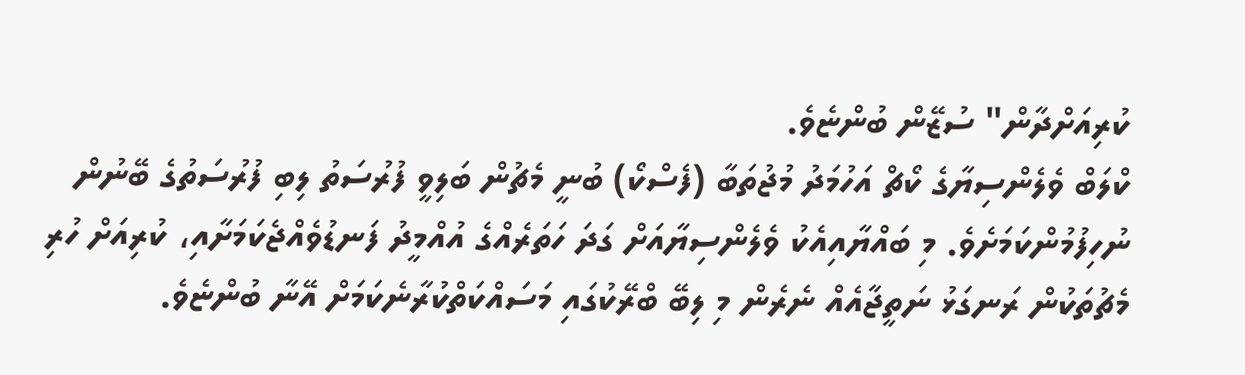ކުރިއަށްދާން" ސުޒޭން ބުންޏެވެ.
ކްލަބް ވެލެންސިޔާގެ ކޯޗް އަހުމަދު މުޖުތަބާ (ފެސްކޯ) ބުނީ މެޗުން ބަލިވީ ފުރުސަތު ލިބި ފުރުސަތުގެ ބޭނުން ނުހިފުމުންކަމަށެވެ. މި ބައްޔާއިއެކު ވެލެންސިޔާއަށް ގަދަ ހަތަރެއްގެ އުއްމީދު ފަނޑުވެއްޖެކަމަށާއި، ކުރިއަށް ހުރި މެޗުތަކުން ރަނގަޅު ނަތީޖާއެއް ނެރެން މި ލިބޭ ބްރޭކުގައި މަސައްކަތްކުރާނެކަމަށް އޭނާ ބުންޏެވެ.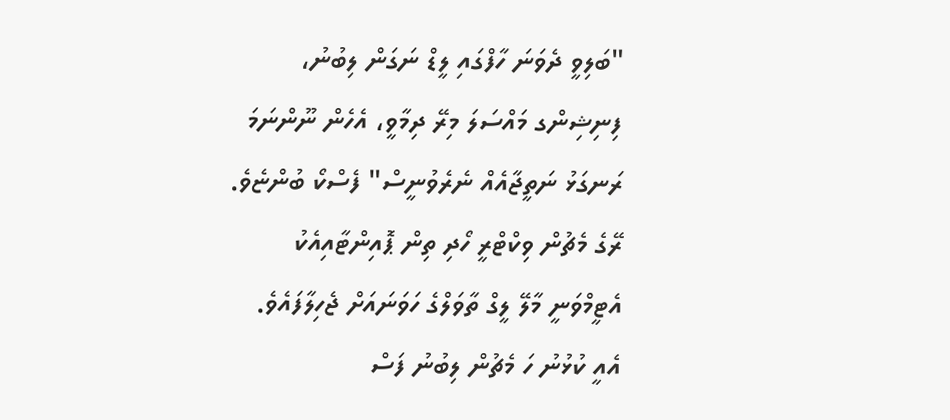"ބަލިވީ ދެވަނަ ހާފްގައި ލީޑް ނަގަން ލިބުނު، ފިނިޝިންގ މައްސަލަ މިރޭ ދިމާވީ، އެހެން ނޫންނަމަ ރަނގަޅު ނަތީޖާއެއް ނެރެވުނީސް" ފެސްކޯ ބުންޏެވެ.
ރޭގެ މެޗުން ވިކްޓްރީ ހޯދި ތިން ޕޮއިންޓާއިއެކު އެޓީމްވަނީ މާލޭ ލީގް ތާވަލްގެ ހަވަނައަށް ޖެހިލާފައެވެ. އެއީ ކުޅުނު ހަ މެޗުން ލިބުނު ފަސް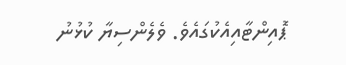ޕޮއިންޓާއިއެކުގައެވެ. ވެލެންސިޔާ ކުޅުނު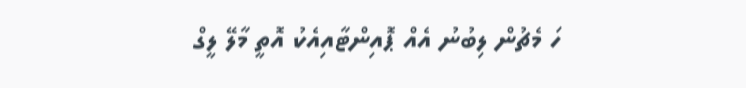ހަ މެޗުން ލިބުނު އެއް ޕޮއިންޓާއިއެކު އޮތީ މާލޭ ލީގް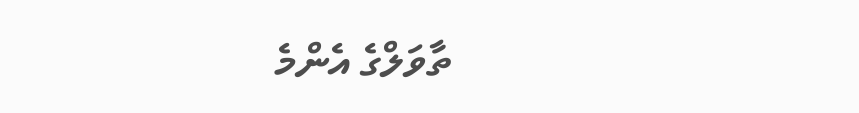ތާވަލްގެ އެންމެ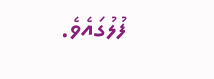ފުލުގައެވެ.